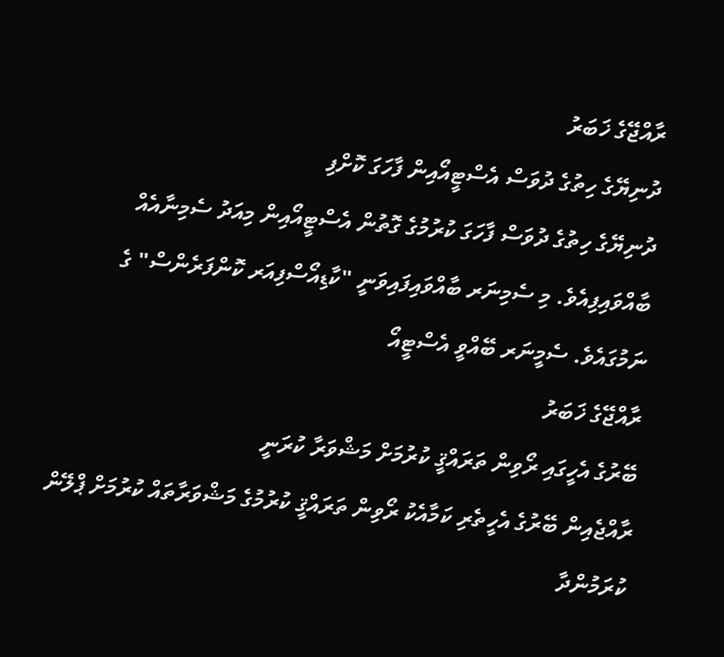ރާއްޖޭގެ ޚަބަރު
ދުނިޔޭގެ ހިތުގެ ދުވަސް އެސްޓީއޯއިން ފާހަގަ ކޮށްފި
ދުނިޔޭގެ ހިތުގެ ދުވަސް ފާހަގަ ކުރުމުގެ ގޮތުން އެސްޓީއޯއިން މިއަދު ސެމިނާއެއް ބާއްވައިފިއެވެ. މި ސެމިނަރ ބާއްވައިފައިވަނީ "ކާޑިއޯސްފިއަރ ކޮންފަރެންސް" ގެ ނަމުގައެވެ. ސެމީނަރ ބޭއްވީ އެސްޓީއޯ
ރާއްޖޭގެ ޚަބަރު
ބޭރުގެ އެހީގައި ރޯވިން ތަރައްޤީ ކުރުމަށް މަޝްވަރާ ކުރަނީ
ރާއްޖެއިން ބޭރުގެ އެހީތެރި ކަމާއެކު ރޯވިން ތަރައްޤީ ކުރުމުގެ މަޝްވަރާތައް ކުރުމަށް ޕްލޭން ކުރަމުންދާ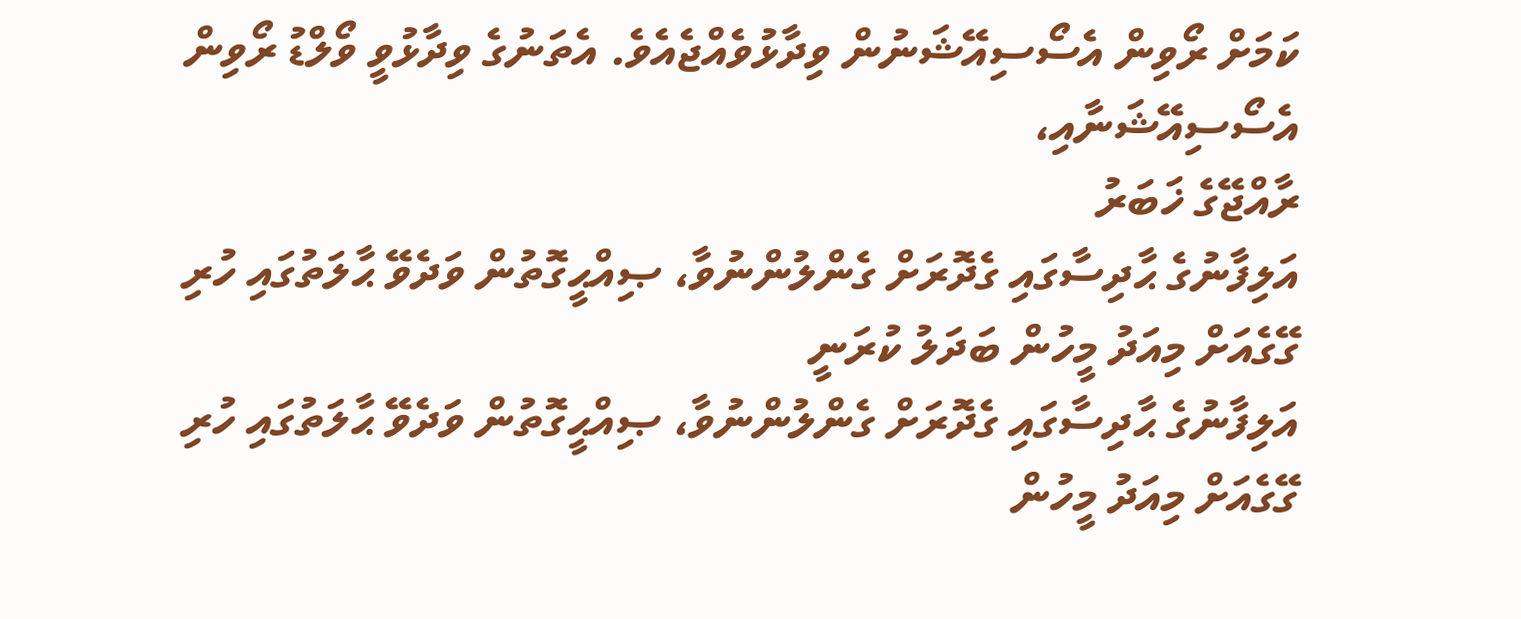ކަމަށް ރޯވިން އެސޯސިއޭޝަނުން ވިދާޅުވެއްޖެއެވެ. އެތަނުގެ ވިދާޅުވީ ވޯލްޑު ރޯވިން އެސޯސިއޭޝަނާއި،
ރާއްޖޭގެ ޚަބަރު
އަލިފާނުގެ ޙާދިސާގައި ގެދޮރަށް ގެންލުންނުވާ، ޞިއްޙީގޮތުން ވަދެވޭ ޙާލަތުގައި ހުރި ގޭގެއަށް މިއަދު މީހުން ބަދަލު ކުރަނީ
އަލިފާނުގެ ޙާދިސާގައި ގެދޮރަށް ގެންލުންނުވާ، ޞިއްޙީގޮތުން ވަދެވޭ ޙާލަތުގައި ހުރި ގޭގެއަށް މިއަދު މީހުން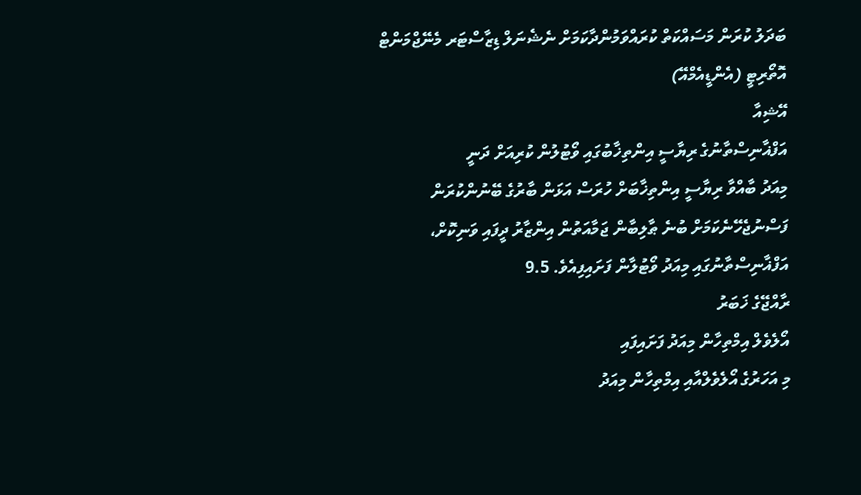ބަދަލު ކުރަން މަސައްކަތް ކުރައްވަމުންދާކަމަށް ނެޝެނަލް ޑިޒާސްޓަރ މެނޭޖްމަންޓް އޮތޯރިޓީ (އެންޑީއެމްއޭ)
އޭޝިއާ
އަފްޣާނިސްތާނުގެ ރިޔާސީ އިންތިޚާބުގައި ވޯޓުލުން ކުރިއަށް ދަނީ
މިއަދު ބާއްވާ ރިޔާސީ އިންތިޚާބަށް ހުރަސް އަޅަން ބާރުގެ ބޭނުންކުރަން ފަސްނުޖެހޭނެކަމަށް ބުނެ ޠާލިބާން ޖަމާއަތުން އިންޒާރު ދީފައި ވަނިކޮށް، އަފްޣާނިސްތާނުގައި މިއަދު ވޯޓުލާން ފަށައިފިއެވެ. 9.5
ރާއްޖޭގެ ޚަބަރު
އޯލެވެލް އިމްތިހާން މިއަދު ފަށައިފައި
މި އަހަރުގެ އޯލެވެލްއާއި އިމްތިހާން މިއަދު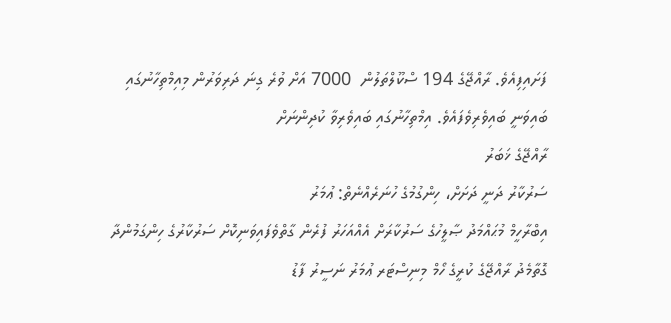ފަށައިފިއެވެ. ރާއްޖޭގެ 194 ސްކޫލްތަލުން  7000 އަށް ވުރެ ގިނަ ދަރިވަރުން މިއިމްތިހާނުގައި ބައިވަނީ ބައިވެރިވެފައެވެ. އިމްތިހާނުގައި ބައިވެރިވާ ކުދިންނަށް
ރާއްޖޭގެ ޚަބަރު
ސަރުކާރު ދަނީ ދަށަށް، ހިންގުމުގެ ހުނަރެއްނެތް: ޢުމަރު
އިބްރާހީމް މުޙައްމަދު ޞާލީހުގެ ސަރުކާރަށް އެއްއަހަރު ފުރެން ގާތްވެފައިވަނިކޮށް ސަރުކާރުގެ ހިންގަމުންދާ ގޮތާމެދު ރާއްޖޭގެ ކުރީގެ ހޯމް މިނިސްޓަރ ޢުމަރު ނަސީރު ފާޑު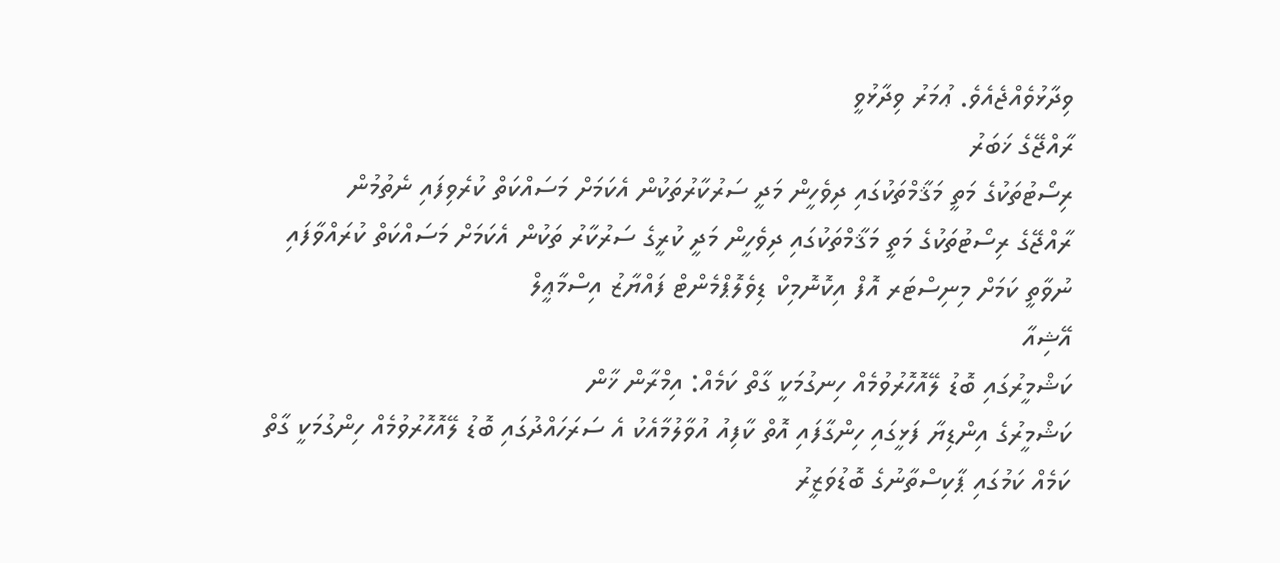ވިދާޅުވެއްޖެއެވެ. ޢުމަރު ވިދާޅުވީ
ރާއްޖޭގެ ޚަބަރު
ރިސޯޓުތަކުގެ މަތީ މަޤާމްތަކުގައި ދިވެހީން މަދީ ސަރުކާރުތަކުން އެކަމަށް މަސައްކަތް ކުރެވިފައި ނެތުމުން
ރާއްޖޭގެ ރިސޯޓުތަކުގެ މަތީ މަޤާމްތަކުގައި ދިވެހީން މަދީ ކުރީގެ ސަރުކާރު ތަކުން އެކަމަށް މަސައްކަތް ކުރައްވާފައި ނުވާތީ ކަމަށް މިނިސްޓަރ އޮފް އިކޮނޮމިކް ޑިވެލޮޕްމެންޓް ފައްޔާޒު އިސްމާޢީލް
އޭޝިއާ
ކަޝްމީރުގައި ބޮޑު ލޭއޮހޮރުވުމެއް ހިނގުމަކީ ގާތް ކަމެއް: އިމްރާން ޚާން
ކަޝްމީރުގެ އިންޑިޔާ ފަޅީގައި ހިންގާފައި އޮތް ކާފިއު އުވާލުމާއެކު އެ ސަރަހައްދުގައި ބޮޑު ލޭއޮހޮރުވުމެއް ހިންގުމަކީ ގާތް ކަމެއް ކަމުގައި ޕާކިސްތާނުގެ ބޮޑުވަޒީރު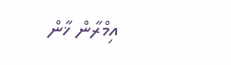އިމްރާން ޚާން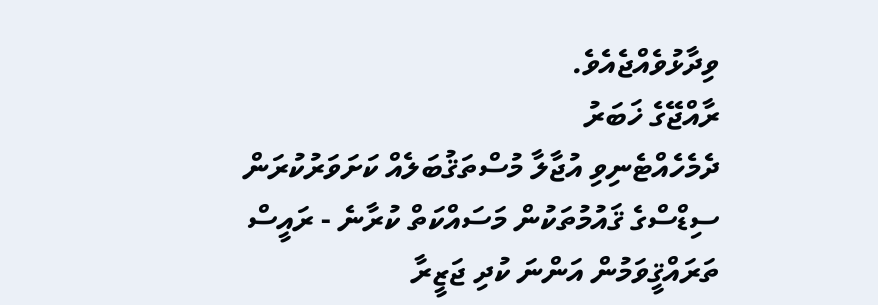ވިދާޅުވެއްޖެއެވެ.
ރާއްޖޭގެ ޚަބަރު
ދެމެހެއްޓެނިވި އުޖާލާ މުސްތަޤުބަލެއް ކަށަވަރުކުރަން ސިޑްސްގެ ޤައުމުތަކުން މަސައްކަތް ކުރާނެ - ރައީސް
ތަރައްޤީވަމުން އަންނަ ކުދި ޖަޒީރާ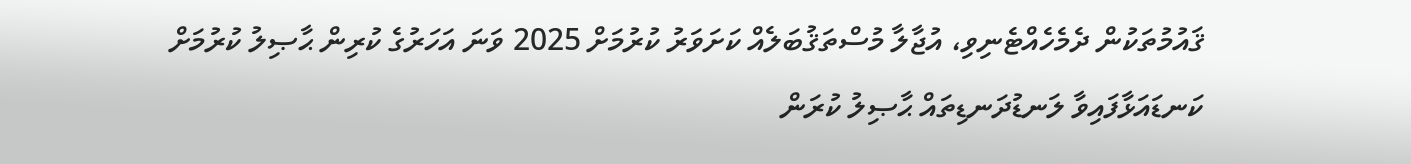ޤައުމުތަކުން ދެމެހެއްޓެނިވި، އުޖާލާ މުސްތަޤުބަލެއް ކަށަވަރު ކުރުމަށް 2025 ވަނަ އަހަރުގެ ކުރިން ޙާޞިލު ކުރުމަށް ކަނޑައަޅާފައިވާ ލަނޑުދަނޑިތައް ޙާޞިލު ކުރަން